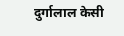दुर्गालाल केसी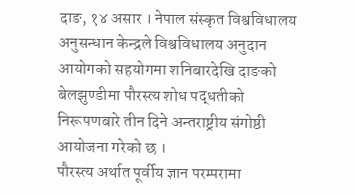दाङ, १४ असार । नेपाल संस्कृत विश्वविधालय अनुसन्धान केन्द्रले विश्वविधालय अनुदान आयोगको सहयोगमा शनिबारदेखि दाङको बेलझुण्डीमा पौरस्त्य शोध पद्धतीको निरूपणबारे तीन दिने अन्तराष्ट्रीय संगोष्ठी आयोजना गरेको छ ।
पौरस्त्य अर्थात पूर्वीय ज्ञान परम्परामा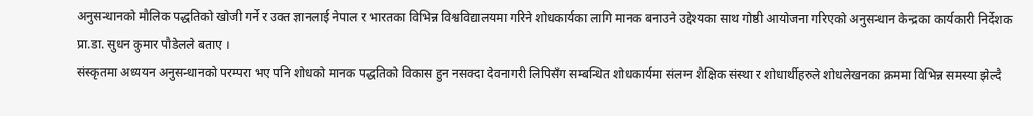अनुसन्धानको मौलिक पद्धतिको खोजी गर्ने र उक्त ज्ञानलाई नेपाल र भारतका विभिन्न विश्वविद्यालयमा गरिने शोधकार्यका लागि मानक बनाउने उद्देश्यका साथ गोष्ठी आयोजना गरिएको अनुसन्धान केन्द्रका कार्यकारी निर्देशक प्रा.डा. सुधन कुमार पौडेलले बताए ।
संस्कृतमा अध्ययन अनुसन्धानको परम्परा भए पनि शोधको मानक पद्धतिको विकास हुन नसक्दा देवनागरी लिपिसँग सम्बन्धित शोधकार्यमा संलग्न शैक्षिक संस्था र शोधार्थीहरुले शोधलेखनका क्रममा विभिन्न समस्या झेल्दै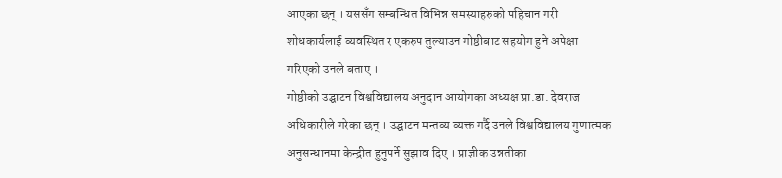आएका छन् । यससँग सम्बन्धित विभिन्न समस्याहरुको पहिचान गरी शोधकार्यलाई व्यवस्थित र एकरुप तुल्याउन गोष्ठीबाट सहयोग हुने अपेक्षा गरिएको उनले बताए ।
गोष्ठीको उद्घाटन विश्वविद्यालय अनुदान आयोगका अध्यक्ष प्रा.डा. देवराज अधिकारीले गरेका छन् । उद्घाटन मन्तव्य व्यक्त गर्दै उनले विश्वविद्यालय गुणात्मक अनुसन्धानमा केन्द्रीत हुनुपर्ने सुझाव दिए । प्राज्ञीक उन्नतीका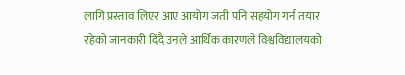लागि प्रस्ताव लिएर आए आयोग जती पनि सहयोग गर्न तयार रहेको जानकारी दिंदै उनले आर्थिक कारणले विश्वविद्यालयको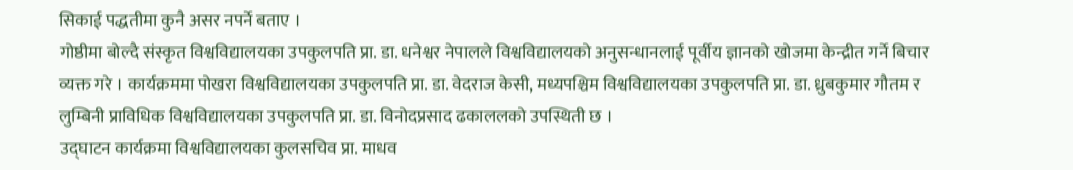सिकाई पद्धतीमा कुनै असर नपर्ने बताए ।
गोष्ठीमा बोल्दै संस्कृत विश्वविद्यालयका उपकुलपति प्रा. डा. धनेश्वर नेपालले विश्वविद्यालयको अनुसन्धानलाई पूर्वीय ज्ञानको खोजमा केन्द्रीत गर्ने बिचार व्यक्त गरे । कार्यक्रममा पोखरा विश्वविद्यालयका उपकुलपति प्रा. डा. वेदराज केसी, मध्यपश्चिम विश्वविद्यालयका उपकुलपति प्रा. डा. ध्रुबकुमार गौतम र लुम्बिनी प्राविधिक विश्वविद्यालयका उपकुलपति प्रा. डा. विनोदप्रसाद ढकाललको उपस्थिती छ ।
उद्घाटन कार्यक्रमा विश्वविद्यालयका कुलसचिव प्रा. माधव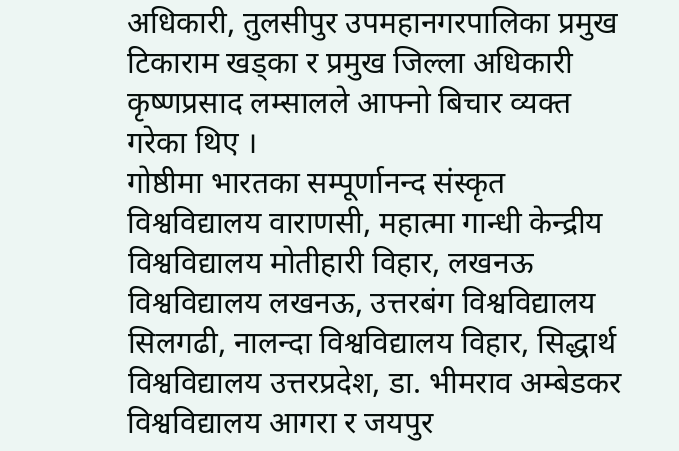अधिकारी, तुलसीपुर उपमहानगरपालिका प्रमुख टिकाराम खड्का र प्रमुख जिल्ला अधिकारी कृष्णप्रसाद लम्सालले आफ्नो बिचार व्यक्त गरेका थिए ।
गोष्ठीमा भारतका सम्पूर्णानन्द संस्कृत विश्वविद्यालय वाराणसी, महात्मा गान्धी केन्द्रीय विश्वविद्यालय मोतीहारी विहार, लखनऊ विश्वविद्यालय लखनऊ, उत्तरबंग विश्वविद्यालय सिलगढी, नालन्दा विश्वविद्यालय विहार, सिद्धार्थ विश्वविद्यालय उत्तरप्रदेश, डा. भीमराव अम्बेडकर विश्वविद्यालय आगरा र जयपुर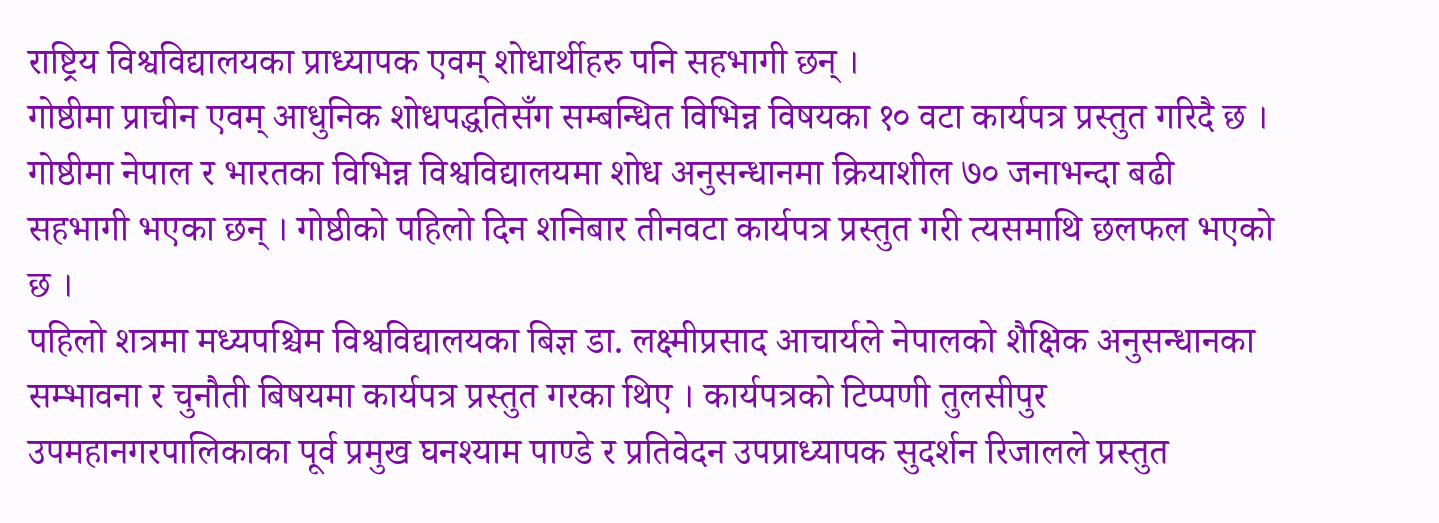राष्ट्रिय विश्वविद्यालयका प्राध्यापक एवम् शोधार्थीहरु पनि सहभागी छन् ।
गोष्ठीमा प्राचीन एवम् आधुनिक शोधपद्धतिसँग सम्बन्धित विभिन्न विषयका १० वटा कार्यपत्र प्रस्तुत गरिदै छ । गोष्ठीमा नेपाल र भारतका विभिन्न विश्वविद्यालयमा शोध अनुसन्धानमा क्रियाशील ७० जनाभन्दा बढी सहभागी भएका छन् । गोष्ठीको पहिलो दिन शनिबार तीनवटा कार्यपत्र प्रस्तुत गरी त्यसमाथि छलफल भएको छ ।
पहिलो शत्रमा मध्यपश्चिम विश्वविद्यालयका बिज्ञ डा. लक्ष्मीप्रसाद आचार्यले नेपालको शैक्षिक अनुसन्धानका सम्भावना र चुनौती बिषयमा कार्यपत्र प्रस्तुत गरका थिए । कार्यपत्रको टिप्पणी तुलसीपुर उपमहानगरपालिकाका पूर्व प्रमुख घनश्याम पाण्डे र प्रतिवेदन उपप्राध्यापक सुदर्शन रिजालले प्रस्तुत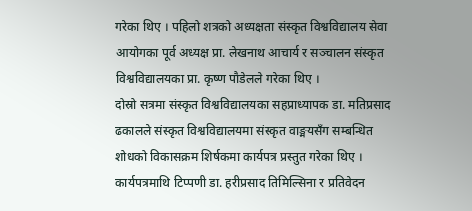गरेका थिए । पहिलो शत्रको अध्यक्षता संस्कृत विश्वविद्यालय सेवा आयोगका पूर्व अध्यक्ष प्रा. लेखनाथ आचार्य र सञ्चालन संस्कृत विश्वविद्यालयका प्रा. कृष्ण पौडेलले गरेका थिए ।
दोस्रो सत्रमा संस्कृत विश्वविद्यालयका सहप्राध्यापक डा. मतिप्रसाद ढकालले संस्कृत विश्वविद्यालयमा संस्कृत वाङ्मयसँग सम्बन्धित शोधको विकासक्रम शिर्षकमा कार्यपत्र प्रस्तुत गरेका थिए । कार्यपत्रमाथि टिप्पणी डा. हरीप्रसाद तिमिल्सिना र प्रतिवेदन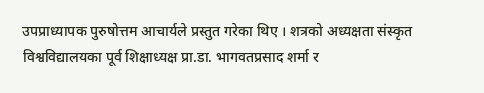उपप्राध्यापक पुरुषोत्तम आचार्यले प्रस्तुत गरेका थिए । शत्रको अध्यक्षता संस्कृत विश्वविद्यालयका पूर्व शिक्षाध्यक्ष प्रा.डा. भागवतप्रसाद शर्मा र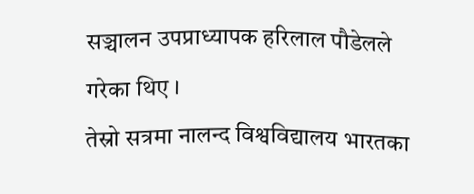सञ्चालन उपप्राध्यापक हरिलाल पौडेलले गरेका थिए ।
तेस्रो सत्रमा नालन्द विश्वविद्यालय भारतका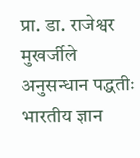प्रा. डा. राजेश्वर मुखर्जीले अनुसन्धान पद्धतीः भारतीय ज्ञान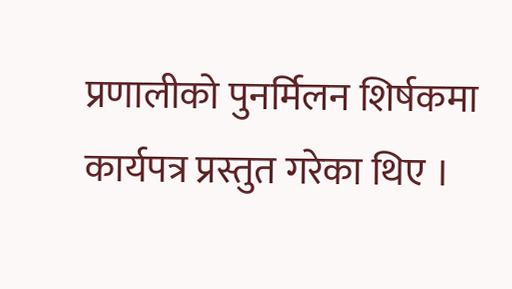प्रणालीको पुनर्मिलन शिर्षकमा कार्यपत्र प्रस्तुत गरेका थिए ।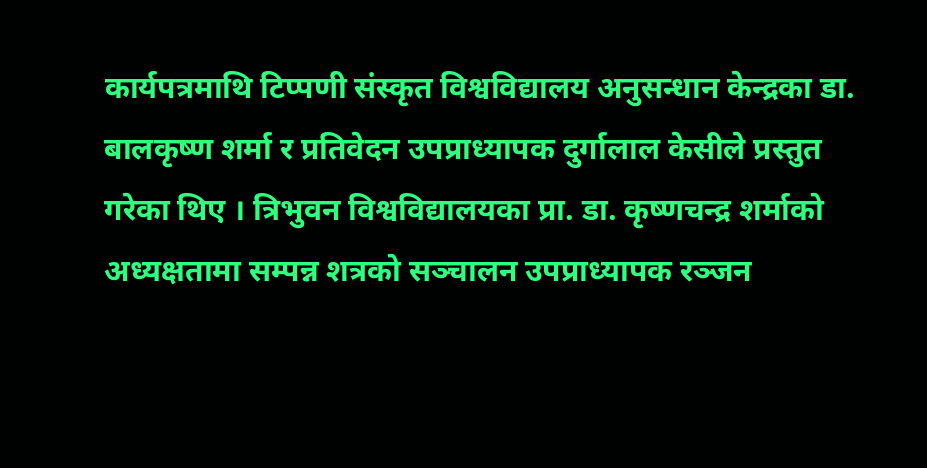कार्यपत्रमाथि टिप्पणी संस्कृत विश्वविद्यालय अनुसन्धान केन्द्रका डा. बालकृष्ण शर्मा र प्रतिवेदन उपप्राध्यापक दुर्गालाल केसीले प्रस्तुत गरेका थिए । त्रिभुवन विश्वविद्यालयका प्रा. डा. कृष्णचन्द्र शर्माको अध्यक्षतामा सम्पन्न शत्रको सञ्चालन उपप्राध्यापक रञ्जन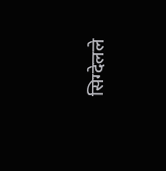सिग्देलले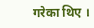गरेका थिए ।